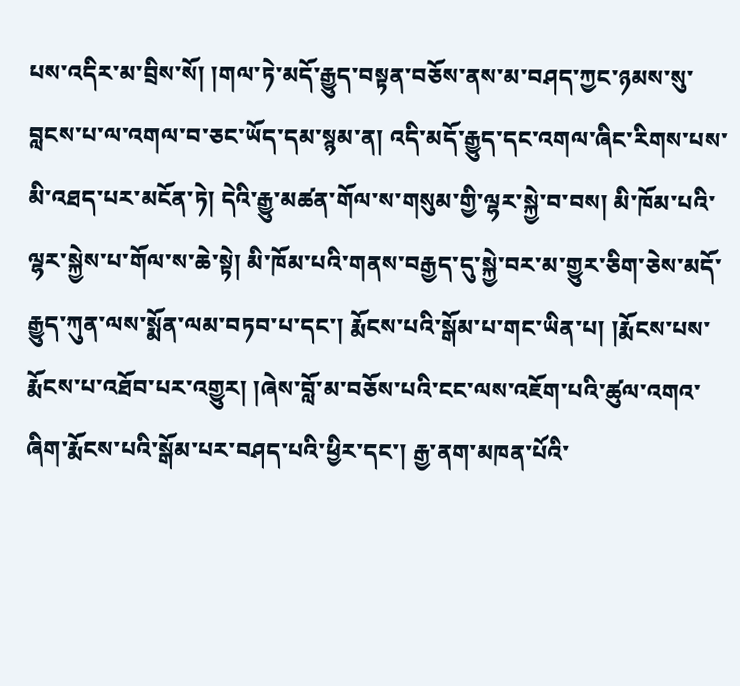པས་འདིར་མ་བྲིས་སོ། །གལ་ཏེ་མདོ་རྒྱུད་བསྟན་བཅོས་ནས་མ་བཤད་ཀྱང་ཉམས་སུ་བླངས་པ་ལ་འགལ་བ་ཅང་ཡོད་དམ་སྙམ་ན། འདི་མདོ་རྒྱུད་དང་འགལ་ཞིང་རིགས་པས་མི་འཐད་པར་མངོན་ཏེ། དེའི་རྒྱུ་མཚན་གོལ་ས་གསུམ་གྱི་ལྷར་སྐྱེ་བ་བས། མི་ཁོམ་པའི་ལྷར་སྐྱེས་པ་གོལ་ས་ཆེ་སྟེ། མི་ཁོམ་པའི་གནས་བརྒྱད་དུ་སྐྱེ་བར་མ་གྱུར་ཅིག་ཅེས་མདོ་རྒྱུད་ཀུན་ལས་སྨོན་ལམ་བཏབ་པ་དང་། རྨོངས་པའི་སྒོམ་པ་གང་ཡིན་པ། །རྨོངས་པས་རྨོངས་པ་འཐོབ་པར་འགྱུར། །ཞེས་བློ་མ་བཅོས་པའི་ངང་ལས་འཇོག་པའི་ཚུལ་འགའ་ཞིག་རྨོངས་པའི་སྒོམ་པར་བཤད་པའི་ཕྱིར་དང་། རྒྱ་ནག་མཁན་པོའི་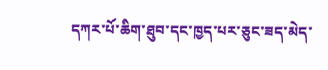དཀར་པོ་ཆིག་ཐུབ་དང་ཁྱད་པར་ཅུང་ཟད་མེད་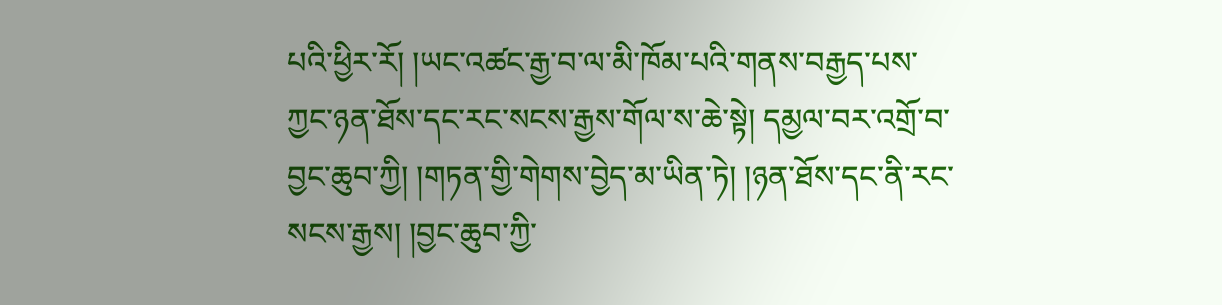པའི་ཕྱིར་རོ། །ཡང་འཚང་རྒྱ་བ་ལ་མི་ཁོམ་པའི་གནས་བརྒྱད་པས་ཀྱང་ཉན་ཐོས་དང་རང་སངས་རྒྱས་གོལ་ས་ཆེ་སྟེ། དམྱལ་བར་འགྲོ་བ་བྱང་ཆུབ་ཀྱི། །གཏན་གྱི་གེགས་བྱེད་མ་ཡིན་ཏེ། །ཉན་ཐོས་དང་ནི་རང་སངས་རྒྱས། །བྱང་ཆུབ་ཀྱི་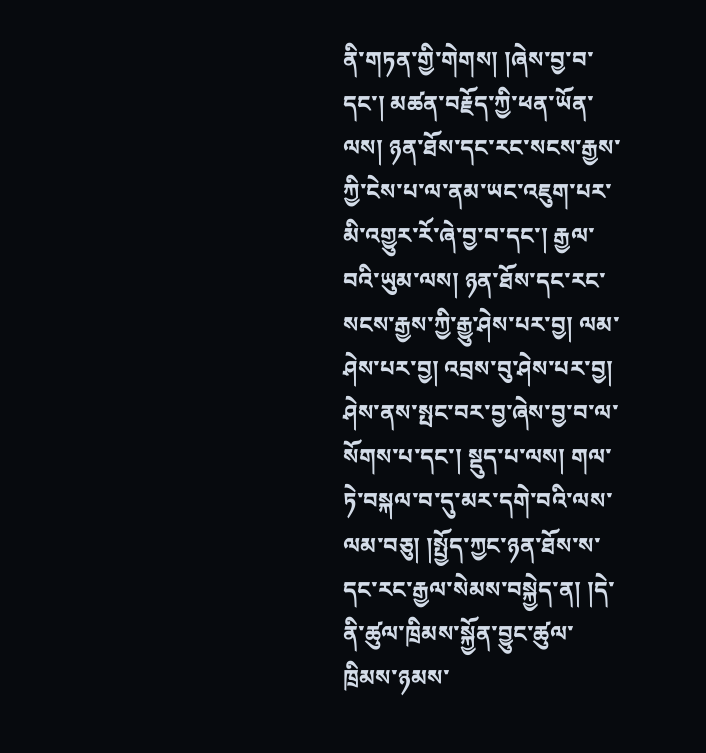ནི་གཏན་གྱི་གེགས། །ཞེས་བྱ་བ་དང་། མཚན་བརྗོད་ཀྱི་ཕན་ཡོན་ལས། ཉན་ཐོས་དང་རང་སངས་རྒྱས་ཀྱི་ངེས་པ་ལ་ནམ་ཡང་འཇུག་པར་མི་འགྱུར་རོ་ཞེ་བྱ་བ་དང་། རྒྱལ་བའི་ཡུམ་ལས། ཉན་ཐོས་དང་རང་སངས་རྒྱས་ཀྱི་རྒྱུ་ཤེས་པར་བྱ། ལམ་ཤེས་པར་བྱ། འབྲས་བུ་ཤེས་པར་བྱ། ཤེས་ནས་སྤང་བར་བྱ་ཞེས་བྱ་བ་ལ་སོགས་པ་དང་། སྡུད་པ་ལས། གལ་ཏེ་བསྐལ་བ་དུ་མར་དགེ་བའི་ལས་ལམ་བཅུ། །སྤྱོད་ཀྱང་ཉན་ཐོས་ས་དང་རང་རྒྱལ་སེམས་བསྐྱེད་ན། །དེ་ནི་ཚུལ་ཁྲིམས་སྐྱོན་བྱུང་ཚུལ་ཁྲིམས་ཉམས་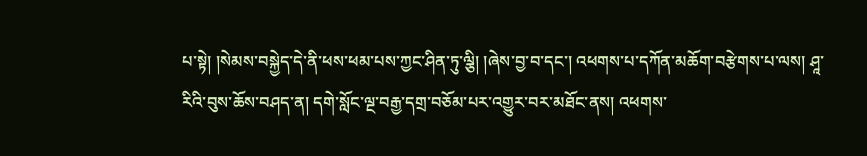པ་སྟེ། །སེམས་བསྐྱེད་དེ་ནི་ཕས་ཕམ་པས་ཀྱང་ཤིན་ཏུ་ལྕི། །ཞེས་བྱ་བ་དང་། འཕགས་པ་དཀོན་མཆོག་བརྩེགས་པ་ལས། ཤཱ་རིའི་བུས་ཆོས་བཤད་ན། དགེ་སློང་ལྔ་བརྒྱ་དགྲ་བཅོམ་པར་འགྱུར་བར་མཐོང་ནས། འཕགས་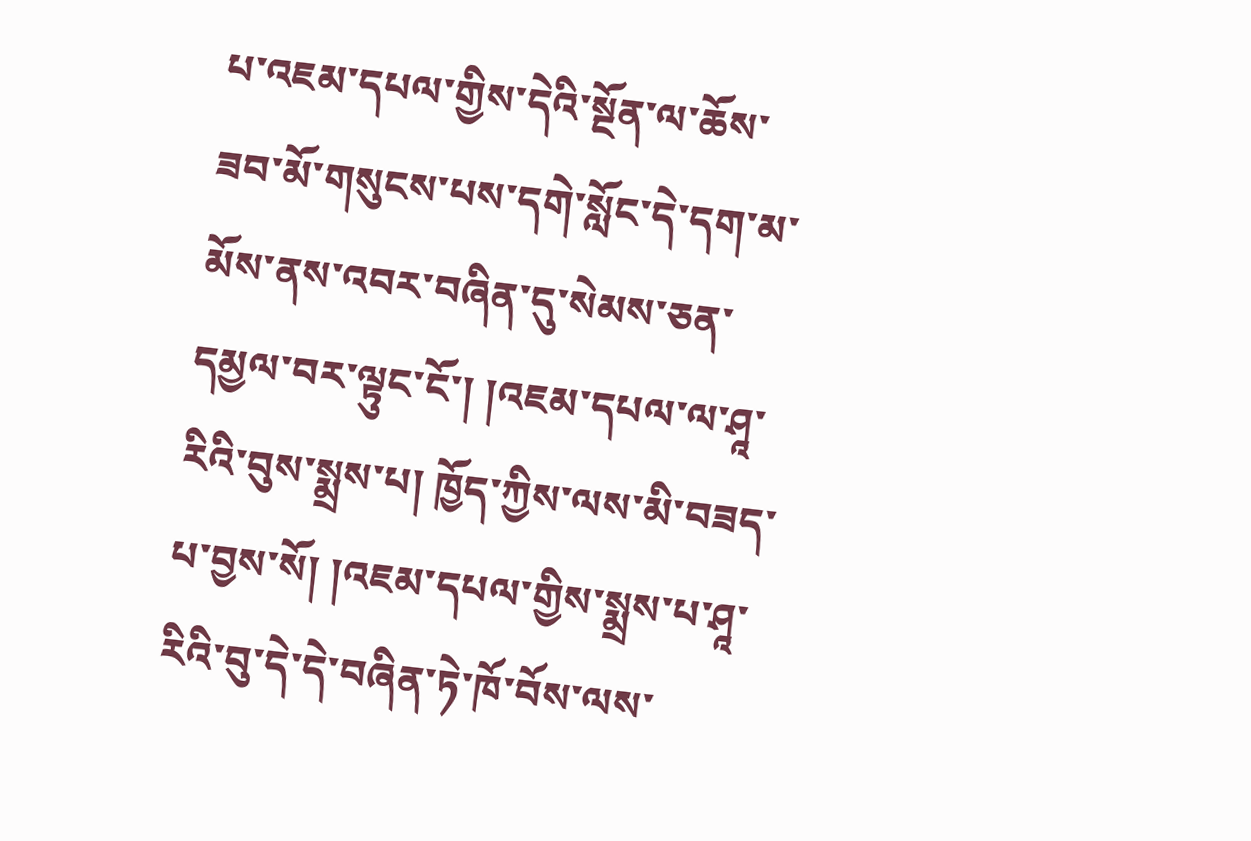པ་འཇམ་དཔལ་གྱིས་དེའི་སྔོན་ལ་ཆོས་ཟབ་མོ་གསུངས་པས་དགེ་སློང་དེ་དག་མ་མོས་ནས་འབར་བཞིན་དུ་སེམས་ཅན་དམྱལ་བར་ལྟུང་ངོ་། །འཇམ་དཔལ་ལ་ཤཱ་རིའི་བུས་སྨྲས་པ། ཁྱོད་ཀྱིས་ལས་མི་བཟད་པ་བྱས་སོ། །འཇམ་དཔལ་གྱིས་སྨྲས་པ་ཤཱ་རིའི་བུ་དེ་དེ་བཞིན་ཏེ་ཁོ་བོས་ལས་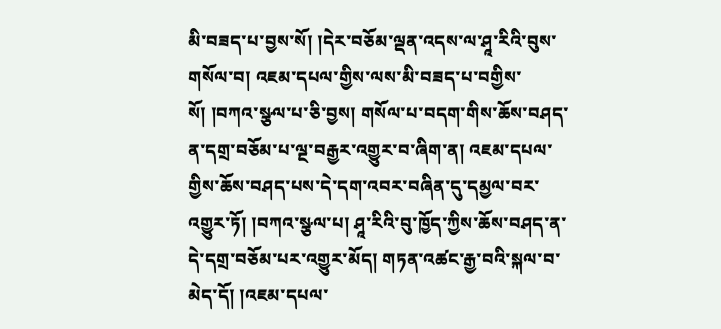མི་བཟད་པ་བྱས་སོ། །དེར་བཅོམ་ལྡན་འདས་ལ་ཤཱ་རིའི་བུས་གསོལ་བ། འཇམ་དཔལ་གྱིས་ལས་མི་བཟད་པ་བགྱིས་སོ། །བཀའ་སྩལ་པ་ཅི་བྱས། གསོལ་པ་བདག་གིས་ཆོས་བཤད་ན་དགྲ་བཅོམ་པ་ལྔ་བརྒྱར་འགྱུར་བ་ཞིག་ན། འཇམ་དཔལ་གྱིས་ཆོས་བཤད་པས་དེ་དག་འབར་བཞིན་དུ་དམྱལ་བར་འགྱུར་ཏོ། །བཀའ་སྩལ་པ། ཤཱ་རིའི་བུ་ཁྱོད་ཀྱིས་ཆོས་བཤད་ན་དེ་དགྲ་བཅོམ་པར་འགྱུར་མོད། གཏན་འཚང་རྒྱ་བའི་སྐལ་བ་མེད་དོ། །འཇམ་དཔལ་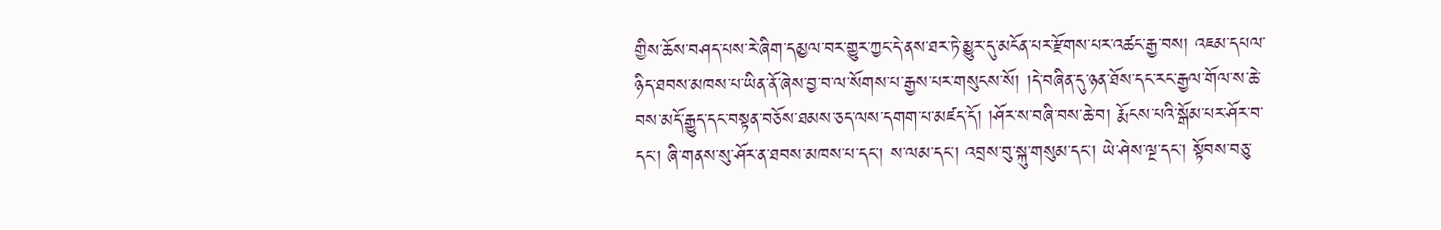གྱིས་ཆོས་བཤད་པས་རེ་ཞིག་དམྱལ་བར་གྱུར་ཀྱང་དེ་ནས་ཐར་ཏེ་མྱུར་དུ་མངོན་པར་རྫོགས་པར་འཚང་རྒྱ་བས། འཇམ་དཔལ་ཉིད་ཐབས་མཁས་པ་ཡིན་ནོ་ཞེས་བྱ་བ་ལ་སོགས་པ་རྒྱས་པར་གསུངས་སོ། །དེ་བཞིན་དུ་ཉན་ཐོས་དང་རང་རྒྱལ་གོལ་ས་ཆེ་བས་མདོ་རྒྱུད་དང་བསྟན་བཅོས་ཐམས་ཅད་ལས་དགག་པ་མཛད་དོ། །ཤོར་ས་བཞི་བས་ཆེ་བ། རྨོངས་པའི་སྒོམ་པར་ཤོར་བ་དང་། ཞི་གནས་སུ་ཤོར་ན་ཐབས་མཁས་པ་དང་། ས་ལམ་དང་། འབྲས་བུ་སྐུ་གསུམ་དང་། ཡེ་ཤེས་ལྔ་དང་། སྟོབས་བཅུ་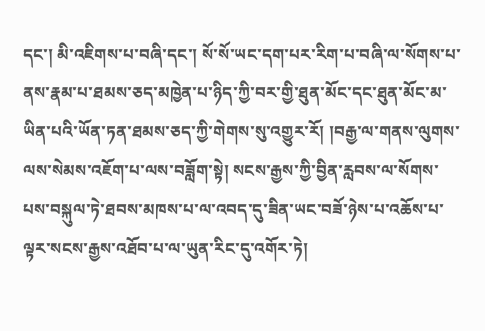དང་། མི་འཇིགས་པ་བཞི་དང་། སོ་སོ་ཡང་དག་པར་རིག་པ་བཞི་ལ་སོགས་པ་ནས་རྣམ་པ་ཐམས་ཅད་མཁྱེན་པ་ཉིད་ཀྱི་བར་གྱི་ཐུན་མོང་དང་ཐུན་མོང་མ་ཡིན་པའི་ཡོན་ཏན་ཐམས་ཅད་ཀྱི་གེགས་སུ་འགྱུར་རོ། །བརྒྱ་ལ་གནས་ལུགས་ལས་སེམས་འཇོག་པ་ལས་བཟློག་སྟེ། སངས་རྒྱས་ཀྱི་བྱིན་རླབས་ལ་སོགས་པས་བསྐུལ་ཏེ་ཐབས་མཁས་པ་ལ་འབད་དུ་ཟིན་ཡང་བཟོ་ཉེས་པ་འཆོས་པ་ལྟར་སངས་རྒྱས་འཐོབ་པ་ལ་ཡུན་རིང་དུ་འགོར་ཏེ།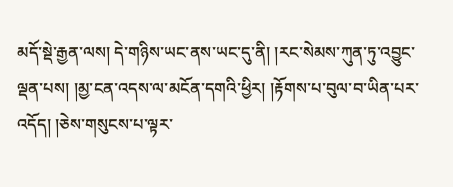མདོ་སྡེ་རྒྱན་ལས། དེ་གཉིས་ཡང་ནས་ཡང་དུ་ནི། །རང་སེམས་ཀུན་ཏུ་འབྱུང་ལྡན་པས། །མྱ་ངན་འདས་ལ་མངོན་དགའི་ཕྱིར། །རྟོགས་པ་བུལ་བ་ཡིན་པར་འདོད། །ཅེས་གསུངས་པ་ལྟར་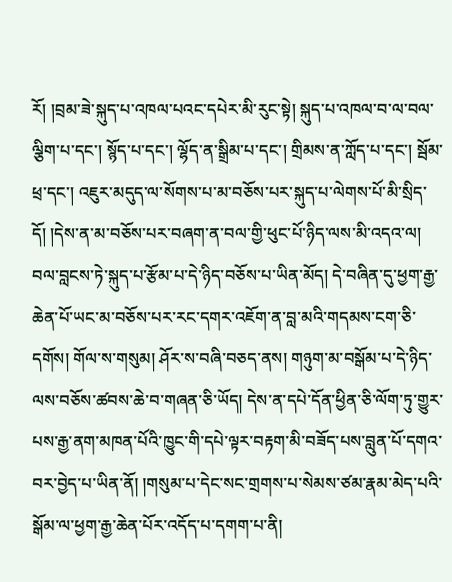རོ། །བྲམ་ཟེ་སྐུད་པ་འཁལ་པའང་དཔེར་མི་རུང་སྟེ། སྐུད་པ་འཁལ་བ་ལ་བལ་ལྕིག་པ་དང་། སྙོད་པ་དང་། ལྷོད་ན་སྒྲིམ་པ་དང་། གྲིམས་ན་ཀློད་པ་དང་། སྦོམ་ཕྲ་དང་། འཇུར་མདུད་ལ་སོགས་པ་མ་བཅོས་པར་སྐུད་པ་ལེགས་པོ་མི་སྲིད་དོ། །དེས་ན་མ་བཅོས་པར་བཞག་ན་བལ་གྱི་ཕུང་པོ་ཉིད་ལས་མི་འདའ་ལ། བལ་བླངས་ཏེ་སྐུད་པ་རྩོམ་པ་དེ་ཉིད་བཅོས་པ་ཡིན་མོད། དེ་བཞིན་དུ་ཕྱག་རྒྱ་ཆེན་པོ་ཡང་མ་བཅོས་པར་རང་དགར་འཇོག་ན་བླ་མའི་གདམས་ངག་ཅི་དགོས། གོལ་ས་གསུམ། ཤོར་ས་བཞི་བཅད་ནས། གཉུག་མ་བསྒོམ་པ་དེ་ཉིད་ལས་བཅོས་ཚབས་ཆེ་བ་གཞན་ཅི་ཡོད། དེས་ན་དཔེ་དོན་ཕྱིན་ཅི་ལོག་ཏུ་གྱུར་པས་རྒྱ་ནག་མཁན་པོའི་ཁྱུང་གི་དཔེ་ལྟར་བརྟག་མི་བཟོད་པས་བླུན་པོ་དགའ་བར་བྱེད་པ་ཡིན་ནོ། །གསུམ་པ་དེང་སང་གྲགས་པ་སེམས་ཙམ་རྣམ་མེད་པའི་སྒོམ་ལ་ཕྱག་རྒྱ་ཆེན་པོར་འདོད་པ་དགག་པ་ནི།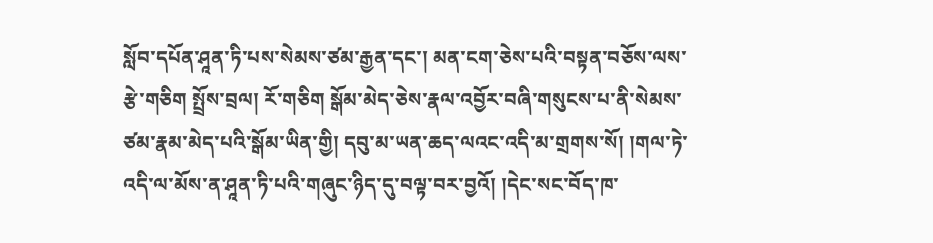སློབ་དཔོན་ཤཱན་ཏི་པས་སེམས་ཙམ་རྒྱན་དང་། མན་ངག་ཅེས་པའི་བསྟན་བཅོས་ལས་རྩེ་གཅིག སྤྲོས་བྲལ། རོ་གཅིག སྒོམ་མེད་ཅེས་རྣལ་འབྱོར་བཞི་གསུངས་པ་ནི་སེམས་ཙམ་རྣམ་མེད་པའི་སྒོམ་ཡིན་གྱི། དབུ་མ་ཡན་ཆད་ལའང་འདི་མ་གྲགས་སོ། །གལ་ཏེ་འདི་ལ་མོས་ན་ཤཱན་ཏི་པའི་གཞུང་ཉིད་དུ་བལྟ་བར་བྱའོ། །དེང་སང་བོད་ཁ་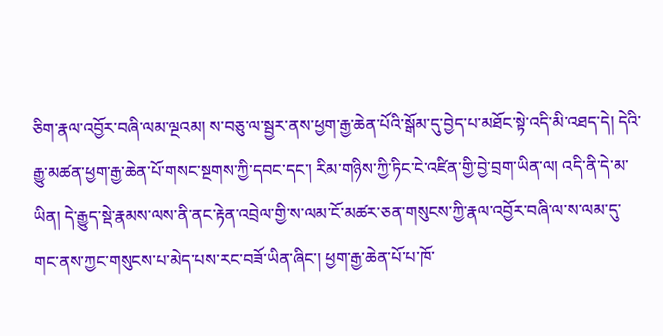ཅིག་རྣལ་འབྱོར་བཞི་ལམ་ལྔའམ། ས་བཅུ་ལ་སྦྱར་ནས་ཕྱག་རྒྱ་ཆེན་པོའི་སྒོམ་དུ་བྱེད་པ་མཐོང་སྟེ་འདི་མི་འཐད་དེ། དེའི་རྒྱུ་མཚན་ཕྱག་རྒྱ་ཆེན་པོ་གསང་སྔགས་ཀྱི་དབང་དང་། རིམ་གཉིས་ཀྱི་ཏིང་ངེ་འཛིན་གྱི་བྱེ་བྲག་ཡིན་ལ། འདི་ནི་དེ་མ་ཡིན། དེ་རྒྱུད་སྡེ་རྣམས་ལས་ནི་ནང་རྟེན་འབྲེལ་གྱི་ས་ལམ་ངོ་མཚར་ཅན་གསུངས་ཀྱི་རྣལ་འབྱོར་བཞི་ལ་ས་ལམ་དུ་གང་ནས་ཀྱང་གསུངས་པ་མེད་པས་རང་བཟོ་ཡིན་ཞིང་། ཕྱག་རྒྱ་ཆེན་པོ་པ་ཁོ་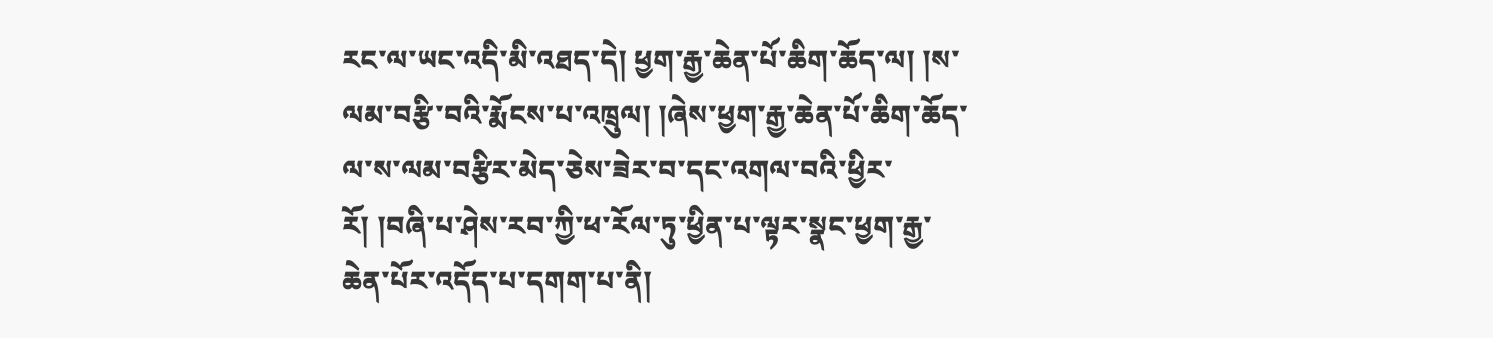རང་ལ་ཡང་འདི་མི་འཐད་དེ། ཕྱག་རྒྱ་ཆེན་པོ་ཆིག་ཆོད་ལ། །ས་ལམ་བརྩི་བའི་རྨོངས་པ་འཁྲུལ། །ཞེས་ཕྱག་རྒྱ་ཆེན་པོ་ཆིག་ཆོད་ལ་ས་ལམ་བརྩིར་མེད་ཅེས་ཟེར་བ་དང་འགལ་བའི་ཕྱིར་རོ། །བཞི་པ་ཤེས་རབ་ཀྱི་ཕ་རོལ་ཏུ་ཕྱིན་པ་ལྟར་སྣང་ཕྱག་རྒྱ་ཆེན་པོར་འདོད་པ་དགག་པ་ནི།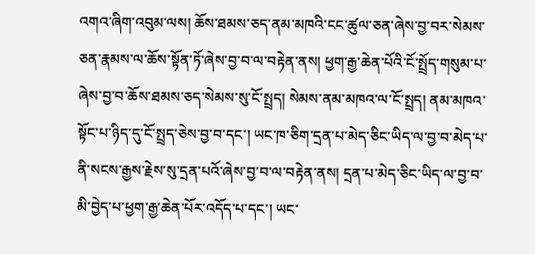འགའ་ཞིག་འབུམ་ལས། ཆོས་ཐམས་ཅད་ནམ་མཁའི་ངང་ཚུལ་ཅན་ཞེས་བྱ་བར་སེམས་ཅན་རྣམས་ལ་ཆོས་སྟོན་ཏོ་ཞེས་བྱ་བ་ལ་བརྟེན་ནས། ཕྱག་རྒྱ་ཆེན་པོའི་ངོ་སྤྲོད་གསུམ་པ་ཞེས་བྱ་བ་ཆོས་ཐམས་ཅད་སེམས་སུ་ངོ་སྤྲད། སེམས་ནམ་མཁའ་ལ་ངོ་སྤྲད། ནམ་མཁའ་སྟོང་པ་ཉིད་དུ་ངོ་སྤྲད་ཅེས་བྱ་བ་དང་། ཡང་ཁ་ཅིག་དྲན་པ་མེད་ཅིང་ཡིད་ལ་བྱ་བ་མེད་པ་ནི་སངས་རྒྱས་རྗེས་སུ་དྲན་པའོ་ཞེས་བྱ་བ་ལ་བརྟེན་ནས། དྲན་པ་མེད་ཅིང་ཡིད་ལ་བྱ་བ་མི་བྱེད་པ་ཕྱག་རྒྱ་ཆེན་པོར་འདོད་པ་དང་། ཡང་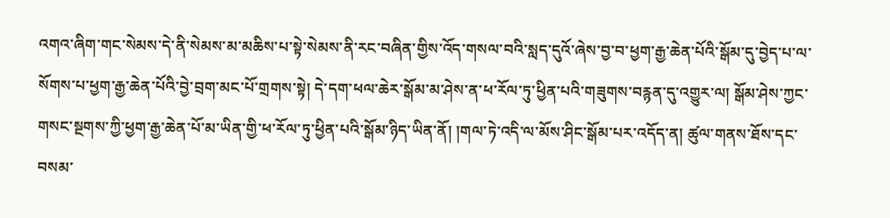འགའ་ཞིག་གང་སེམས་དེ་ནི་སེམས་མ་མཆིས་པ་སྟེ་སེམས་ནི་རང་བཞིན་གྱིས་འོད་གསལ་བའི་སླད་དུའོ་ཞེས་བྱ་བ་ཕྱག་རྒྱ་ཆེན་པོའི་སྒོམ་དུ་བྱེད་པ་ལ་སོགས་པ་ཕྱག་རྒྱ་ཆེན་པོའི་བྱེ་བྲག་མང་པོ་གྲགས་སྟེ། དེ་དག་ཕལ་ཆེར་སྒོམ་མ་ཤེས་ན་ཕ་རོལ་ཏུ་ཕྱིན་པའི་གཟུགས་བརྙན་དུ་འགྱུར་ལ། སྒོམ་ཤེས་ཀྱང་གསང་སྔགས་ཀྱི་ཕྱག་རྒྱ་ཆེན་པོ་མ་ཡིན་གྱི་ཕ་རོལ་ཏུ་ཕྱིན་པའི་སྒོམ་ཉིད་ཡིན་ནོ། །གལ་ཏེ་འདི་ལ་མོས་ཤིང་སྒོམ་པར་འདོད་ན། ཚུལ་གནས་ཐོས་དང་བསམ་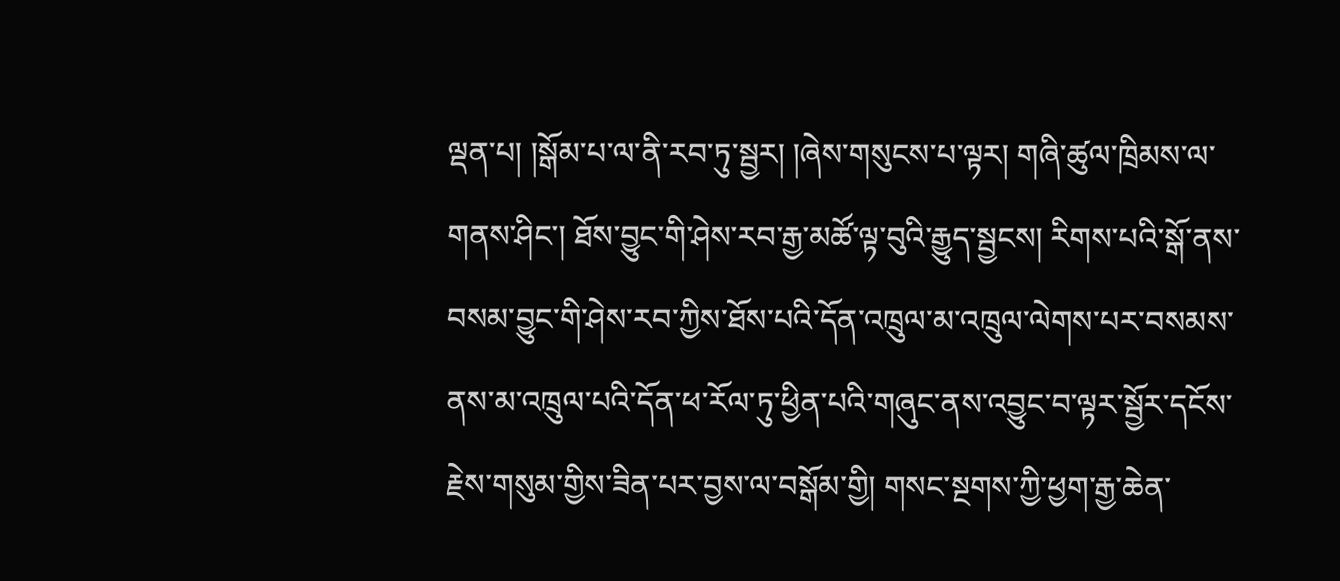ལྡན་པ། །སྒོམ་པ་ལ་ནི་རབ་ཏུ་སྦྱར། །ཞེས་གསུངས་པ་ལྟར། གཞི་ཚུལ་ཁྲིམས་ལ་གནས་ཤིང་། ཐོས་བྱུང་གི་ཤེས་རབ་རྒྱ་མཚོ་ལྟ་བུའི་རྒྱུད་སྦྱངས། རིགས་པའི་སྒོ་ནས་བསམ་བྱུང་གི་ཤེས་རབ་ཀྱིས་ཐོས་པའི་དོན་འཁྲུལ་མ་འཁྲུལ་ལེགས་པར་བསམས་ནས་མ་འཁྲུལ་པའི་དོན་ཕ་རོལ་ཏུ་ཕྱིན་པའི་གཞུང་ནས་འབྱུང་བ་ལྟར་སྦྱོར་དངོས་རྗེས་གསུམ་གྱིས་ཟིན་པར་བྱས་ལ་བསྒོམ་གྱི། གསང་སྔགས་ཀྱི་ཕྱག་རྒྱ་ཆེན་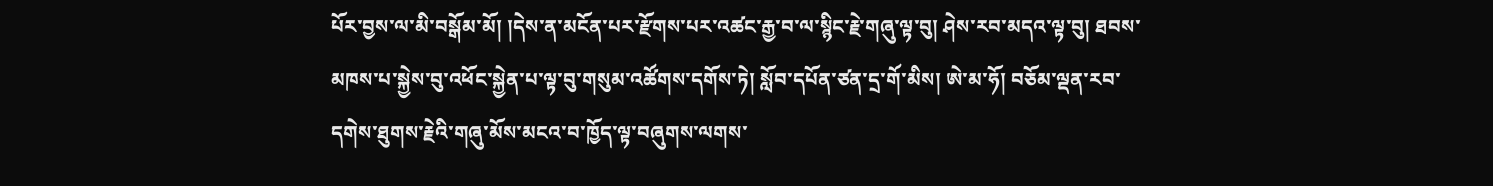པོར་བྱས་ལ་མི་བསྒོམ་མོ། །དེས་ན་མངོན་པར་རྫོགས་པར་འཚང་རྒྱ་བ་ལ་སྙིང་རྗེ་གཞུ་ལྟ་བུ། ཤེས་རབ་མདའ་ལྟ་བུ། ཐབས་མཁས་པ་སྐྱེས་བུ་འཕོང་སྐྱེན་པ་ལྟ་བུ་གསུམ་འཚོགས་དགོས་ཏེ། སློབ་དཔོན་ཙན་དྲ་གོ་མིས། ཨེ་མ་ཧོ། བཅོམ་ལྡན་རབ་དགེས་ཐུགས་རྗེའི་གཞུ་མོས་མངའ་བ་ཁྱོད་ལྟ་བཞུགས་ལགས་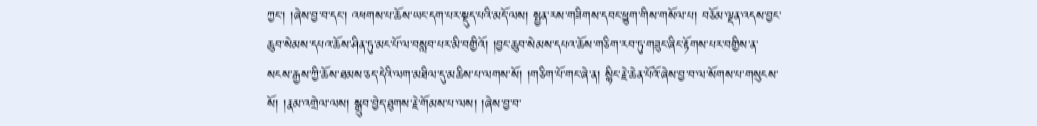ཀྱང་། །ཞེས་བྱ་བ་དང་། འཕགས་པ་ཆོས་ཡང་དག་པར་སྡུད་པའི་མདོ་ལས། སྤྱན་རས་གཟིགས་དབང་ཕྱུག་གིས་གསོལ་པ། བཅོམ་ལྡན་འདས་བྱང་ཆུབ་སེམས་དཔའ་ཆོས་ཤིན་ཏུ་མང་པོ་ལ་བསླབ་པར་མི་བགྱིའོ། །བྱང་ཆུབ་སེམས་དཔའ་ཆོས་གཅིག་རབ་ཏུ་གཟུང་ཞིང་རྟོགས་པར་བགྱིས་ན་སངས་རྒྱས་ཀྱི་ཆོས་ཐམས་ཅད་དེའི་ལག་མཐིལ་དུ་མཆིས་པ་ལགས་སོ། །གཅིག་པོ་གང་ཞེ་ན། སྙིང་རྗེ་ཆེན་པོའོ་ཞེས་བྱ་བ་ལ་སོགས་པ་གསུངས་སོ། །རྣམ་འགྲེལ་ལས། སྒྲུབ་བྱེད་ཐུགས་རྗེ་གོམས་པ་ལས། །ཞེས་བྱ་བ་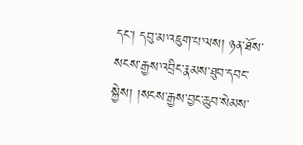དང་། དབུ་མ་འཇུག་པ་ལས། ཉན་ཐོས་སངས་རྒྱས་འབྲིང་རྣམས་ཐུབ་དབང་སྐྱེས། །སངས་རྒྱས་བྱང་ཆུབ་སེམས་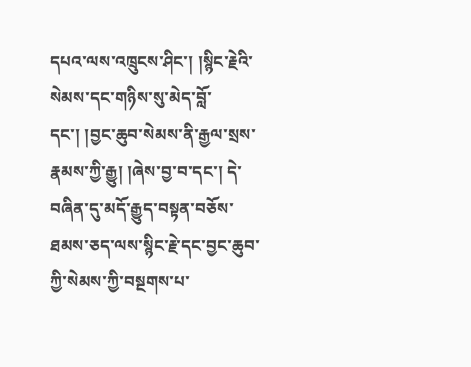དཔའ་ལས་འཁྲུངས་ཤིང་། །སྙིང་རྗེའི་སེམས་དང་གཉིས་སུ་མེད་བློ་དང་། །བྱང་ཆུབ་སེམས་ནི་རྒྱལ་སྲས་རྣམས་ཀྱི་རྒྱུ། །ཞེས་བྱ་བ་དང་། དེ་བཞིན་དུ་མདོ་རྒྱུད་བསྟན་བཅོས་ཐམས་ཅད་ལས་སྙིང་རྗེ་དང་བྱང་ཆུབ་ཀྱི་སེམས་ཀྱི་བསྔགས་པ་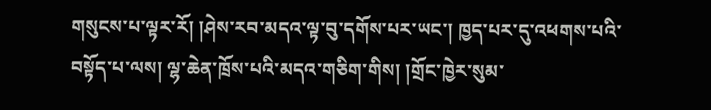གསུངས་པ་ལྟར་རོ། །ཤེས་རབ་མདའ་ལྟ་བུ་དགོས་པར་ཡང་། ཁྱད་པར་དུ་འཕགས་པའི་བསྟོད་པ་ལས། ལྷ་ཆེན་ཁྲོས་པའི་མདའ་གཅིག་གིས། །གྲོང་ཁྱེར་སུམ་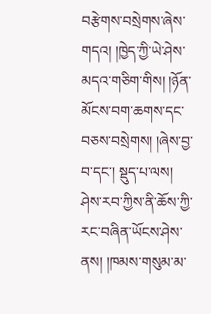བརྩེགས་བསྲེགས་ཞེས་གདའ། །ཁྱེད་ཀྱི་ཡེ་ཤེས་མདའ་གཅིག་གིས། །ཉོན་མོངས་བག་ཆགས་དང་བཅས་བསྲེགས། །ཞེས་བྱ་བ་དང་། སྡུད་པ་ལས། ཤེས་རབ་ཀྱིས་ནི་ཆོས་ཀྱི་རང་བཞིན་ཡོངས་ཤེས་ནས། །ཁམས་གསུམ་མ་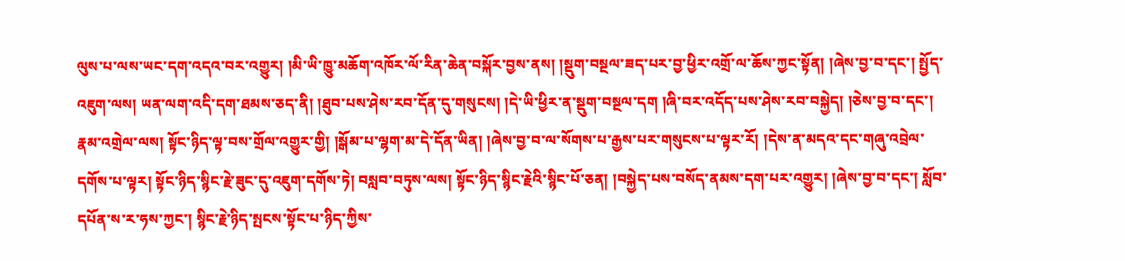ལུས་པ་ལས་ཡང་དག་འདའ་བར་འགྱུར། །མི་ཡི་ཁྱུ་མཆོག་འཁོར་ལོ་རིན་ཆེན་བསྐོར་བྱས་ནས། །སྡུག་བསྔལ་ཟད་པར་བྱ་ཕྱིར་འགྲོ་ལ་ཆོས་ཀྱང་སྟོན། །ཞེས་བྱ་བ་དང་། སྤྱོད་འཇུག་ལས། ཡན་ལག་འདི་དག་ཐམས་ཅད་ནི། །ཐུབ་པས་ཤེས་རབ་དོན་དུ་གསུངས། །དེ་ཡི་ཕྱིར་ན་སྡུག་བསྔལ་དག །ཞི་བར་འདོད་པས་ཤེས་རབ་བསྐྱེད། །ཅེས་བྱ་བ་དང་། རྣམ་འགྲེལ་ལས། སྟོང་ཉིད་ལྟ་བས་གྲོལ་འགྱུར་གྱི། །སྒོམ་པ་ལྷག་མ་དེ་དོན་ཡིན། །ཞེས་བྱ་བ་ལ་སོགས་པ་རྒྱས་པར་གསུངས་པ་ལྟར་རོ། །དེས་ན་མདའ་དང་གཞུ་འབྲེལ་དགོས་པ་ལྟར། སྟོང་ཉིད་སྙིང་རྗེ་ཟུང་དུ་འཇུག་དགོས་ཏེ། བསླབ་བཏུས་ལས། སྟོང་ཉིད་སྙིང་རྗེའི་སྙིང་པོ་ཅན། །བསྐྱེད་པས་བསོད་ནམས་དག་པར་འགྱུར། །ཞེས་བྱ་བ་དང་། སློབ་དཔོན་ས་ར་ཧས་ཀྱང་། སྙིང་རྗེ་ཉིད་སྤངས་སྟོང་པ་ཉིད་ཀྱིས་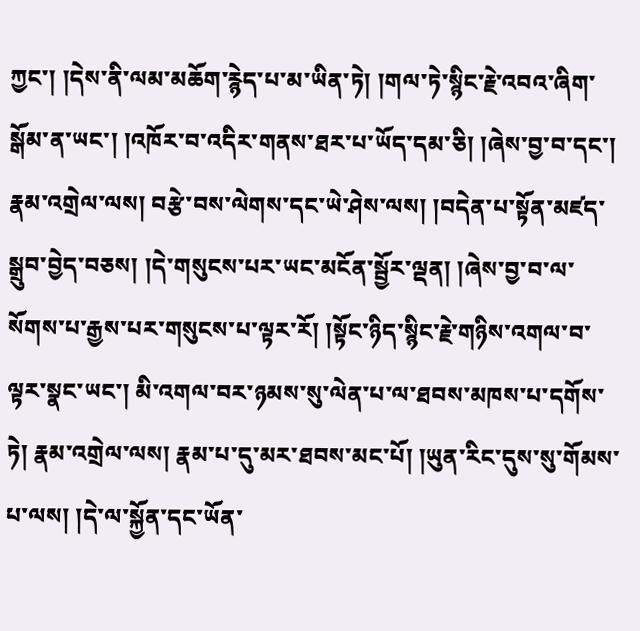ཀྱང་། །དེས་ནི་ལམ་མཆོག་རྙེད་པ་མ་ཡིན་ཏེ། །གལ་ཏེ་སྙིང་རྗེ་འབའ་ཞིག་སྒོམ་ན་ཡང་། །འཁོར་བ་འདིར་གནས་ཐར་པ་ཡོད་དམ་ཅི། །ཞེས་བྱ་བ་དང་། རྣམ་འགྲེལ་ལས། བརྩེ་བས་ལེགས་དང་ཡེ་ཤེས་ལས། །བདེན་པ་སྟོན་མཛད་སྒྲུབ་བྱེད་བཅས། །དེ་གསུངས་པར་ཡང་མངོན་སྦྱོར་ལྡན། །ཞེས་བྱ་བ་ལ་སོགས་པ་རྒྱས་པར་གསུངས་པ་ལྟར་རོ། །སྟོང་ཉིད་སྙིང་རྗེ་གཉིས་འགལ་བ་ལྟར་སྣང་ཡང་། མི་འགལ་བར་ཉམས་སུ་ལེན་པ་ལ་ཐབས་མཁས་པ་དགོས་ཏེ། རྣམ་འགྲེལ་ལས། རྣམ་པ་དུ་མར་ཐབས་མང་པོ། །ཡུན་རིང་དུས་སུ་གོམས་པ་ལས། །དེ་ལ་སྐྱོན་དང་ཡོན་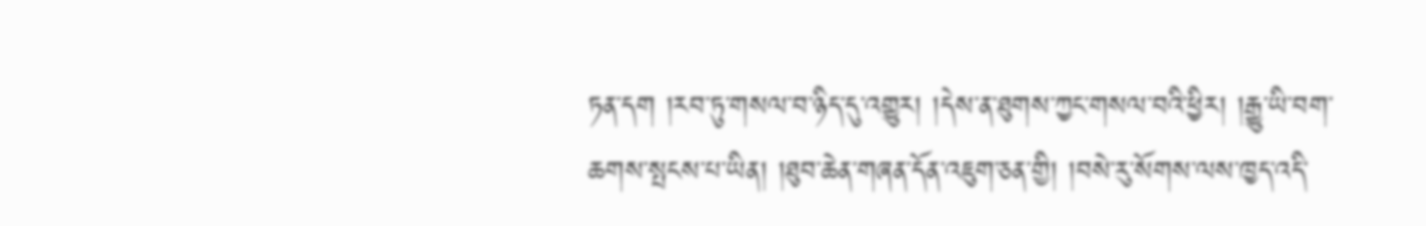ཏན་དག །རབ་ཏུ་གསལ་བ་ཉིད་དུ་འགྱུར། །དེས་ན་ཐུགས་ཀྱང་གསལ་བའི་ཕྱིར། །རྒྱུ་ཡི་བག་ཆགས་སྤངས་པ་ཡིན། །ཐུབ་ཆེན་གཞན་དོན་འཇུག་ཅན་གྱི། །བསེ་རུ་སོགས་ལས་ཁྱད་འདི་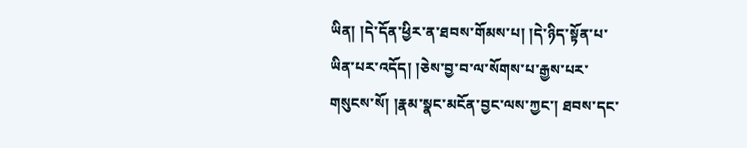ཡིན། །དེ་དོན་ཕྱིར་ན་ཐབས་གོམས་པ། །དེ་ཉིད་སྟོན་པ་ཡིན་པར་འདོད། །ཅེས་བྱ་བ་ལ་སོགས་པ་རྒྱས་པར་གསུངས་སོ། །རྣམ་སྣང་མངོན་བྱང་ལས་ཀྱང་། ཐབས་དང་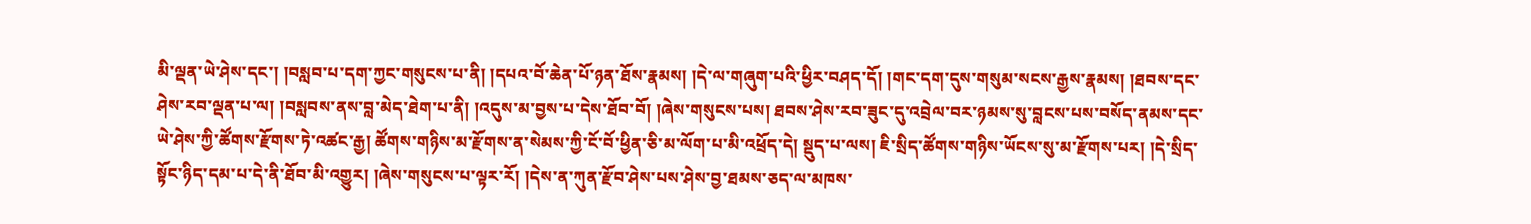མི་ལྡན་ཡེ་ཤེས་དང་། །བསླབ་པ་དག་ཀྱང་གསུངས་པ་ནི། །དཔའ་བོ་ཆེན་པོ་ཉན་ཐོས་རྣམས། །དེ་ལ་གཞུག་པའི་ཕྱིར་བཤད་དོ། །གང་དག་དུས་གསུམ་སངས་རྒྱས་རྣམས། །ཐབས་དང་ཤེས་རབ་ལྡན་པ་ལ། །བསླབས་ནས་བླ་མེད་ཐེག་པ་ནི། །འདུས་མ་བྱས་པ་དེས་ཐོབ་བོ། །ཞེས་གསུངས་པས། ཐབས་ཤེས་རབ་ཟུང་དུ་འབྲེལ་བར་ཉམས་སུ་བླངས་པས་བསོད་ནམས་དང་ཡེ་ཤེས་ཀྱི་ཚོགས་རྫོགས་ཏེ་འཚང་རྒྱ། ཚོགས་གཉིས་མ་རྫོགས་ན་སེམས་ཀྱི་ངོ་བོ་ཕྱིན་ཅི་མ་ལོག་པ་མི་འཕྲོད་དེ། སྡུད་པ་ལས། ཇི་སྲིད་ཚོགས་གཉིས་ཡོངས་སུ་མ་རྫོགས་པར། །དེ་སྲིད་སྟོང་ཉིད་དམ་པ་དེ་ནི་ཐོབ་མི་འགྱུར། །ཞེས་གསུངས་པ་ལྟར་རོ། །དེས་ན་ཀུན་རྫོབ་ཤེས་པས་ཤེས་བྱ་ཐམས་ཅད་ལ་མཁས་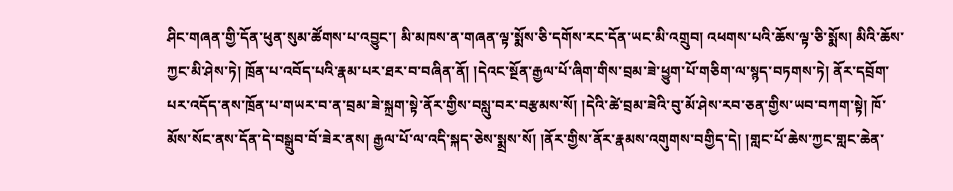ཤིང་གཞན་གྱི་དོན་ཕུན་སུམ་ཚོགས་པ་འབྱུང་། མི་མཁས་ན་གཞན་ལྟ་སྨོས་ཅི་དགོས་རང་དོན་ཡང་མི་འགྲུབ། འཕགས་པའི་ཆོས་ལྟ་ཅི་སྨོས། མིའི་ཆོས་ཀྱང་མི་ཤེས་ཏེ། ཁྲོན་པ་འབོད་པའི་རྣམ་པར་ཐར་བ་བཞིན་ནོ། །དེའང་སྔོན་རྒྱལ་པོ་ཞིག་གིས་བྲམ་ཟེ་ཕྱུག་པོ་གཅིག་ལ་སྙད་བཏགས་ཏེ། ནོར་དབྲོག་པར་འདོད་ནས་ཁྲོན་པ་གཡར་བ་ན་བྲམ་ཟེ་སྐྲག་སྟེ་ནོར་གྱིས་བསླུ་བར་བརྩམས་སོ། །དེའི་ཚེ་བྲམ་ཟེའི་བུ་མོ་ཤེས་རབ་ཅན་གྱིས་ཡབ་བཀག་སྟེ། ཁོ་མོས་སོང་ནས་དོན་དེ་བསྒྲུབ་བོ་ཟེར་ནས། རྒྱལ་པོ་ལ་འདི་སྐད་ཅེས་སྨྲས་སོ། །ནོར་གྱིས་ནོར་རྣམས་འགུགས་བགྱིད་དེ། །གླང་པོ་ཆེས་ཀྱང་གླང་ཆེན་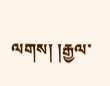ལགས། །རྒྱལ་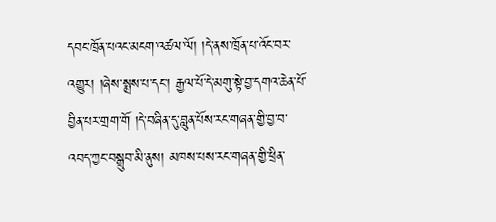དབང་ཁྲོན་པའང་མངག་འཚལ་ལོ། །དེ་ནས་ཁྲོན་པ་འོང་བར་འགྱུར། །ཞེས་སྨྲས་པ་དང་། རྒྱལ་པོ་དེ་མགུ་སྟེ་བྱ་དགའ་ཆེན་པོ་བྱིན་པར་གྲག་གོ །དེ་བཞིན་དུ་བླུན་པོས་རང་གཞན་གྱི་བྱ་བ་འབད་ཀྱང་བསྒྲུབ་མི་ནུས། མཁས་པས་རང་གཞན་གྱི་ཕྲིན་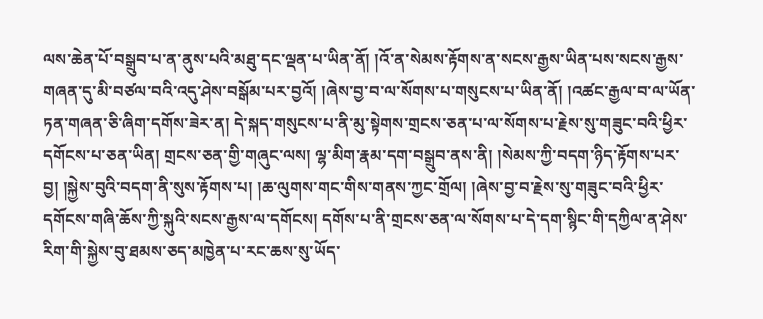ལས་ཆེན་པོ་བསྒྲུབ་པ་ན་ནུས་པའི་མཐུ་དང་ལྡན་པ་ཡིན་ནོ། །འོ་ན་སེམས་རྟོགས་ན་སངས་རྒྱས་ཡིན་པས་སངས་རྒྱས་གཞན་དུ་མི་བཙལ་བའི་འདུ་ཤེས་བསྒོམ་པར་བྱའོ། །ཞེས་བྱ་བ་ལ་སོགས་པ་གསུངས་པ་ཡིན་ནོ། །འཚང་རྒྱལ་བ་ལ་ཡོན་ཏན་གཞན་ཅི་ཞིག་དགོས་ཟེར་ན། དེ་སྐད་གསུངས་པ་ནི་མུ་སྟེགས་གྲངས་ཅན་པ་ལ་སོགས་པ་རྗེས་སུ་གཟུང་བའི་ཕྱིར་དགོངས་པ་ཅན་ཡིན། གྲངས་ཅན་གྱི་གཞུང་ལས། ལྷ་མིག་རྣམ་དག་བསྒྲུབ་ནས་ནི། །སེམས་ཀྱི་བདག་ཉིད་རྟོགས་པར་བྱ། །སྐྱེས་བུའི་བདག་ནི་སུས་རྟོགས་པ། །ཆ་ལུགས་གང་གིས་གནས་ཀྱང་གྲོལ། །ཞེས་བྱ་བ་རྗེས་སུ་གཟུང་བའི་ཕྱིར་དགོངས་གཞི་ཆོས་ཀྱི་སྐུའི་སངས་རྒྱས་ལ་དགོངས། དགོས་པ་ནི་གྲངས་ཅན་ལ་སོགས་པ་དེ་དག་སྙིང་གི་དཀྱིལ་ན་ཤེས་རིག་གི་སྐྱེས་བུ་ཐམས་ཅད་མཁྱེན་པ་རང་ཆས་སུ་ཡོད་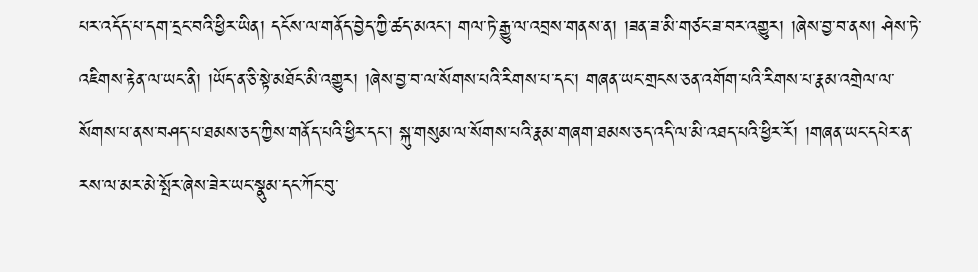པར་འདོད་པ་དག་དྲང་བའི་ཕྱིར་ཡིན། དངོས་ལ་གནོད་བྱེད་ཀྱི་ཚད་མའང་། གལ་ཏེ་རྒྱུ་ལ་འབྲས་གནས་ན། །ཟན་ཟ་མི་གཙང་ཟ་བར་འགྱུར། །ཞེས་བྱ་བ་ནས། ཤེས་ཏེ་འཇིགས་རྟེན་ལ་ཡང་ནི། །ཡོད་ན་ཅི་སྟེ་མཐོང་མི་འགྱུར། །ཞེས་བྱ་བ་ལ་སོགས་པའི་རིགས་པ་དང་། གཞན་ཡང་གྲངས་ཅན་འགོག་པའི་རིགས་པ་རྣམ་འགྲེལ་ལ་སོགས་པ་ནས་བཤད་པ་ཐམས་ཅད་ཀྱིས་གནོད་པའི་ཕྱིར་དང་། སྐུ་གསུམ་ལ་སོགས་པའི་རྣམ་གཞག་ཐམས་ཅད་འདི་ལ་མི་འཐད་པའི་ཕྱིར་རོ། །གཞན་ཡང་དཔེར་ན་རས་ལ་མར་མེ་སྤོར་ཞེས་ཟེར་ཡང་སྣུམ་དང་ཀོང་བུ་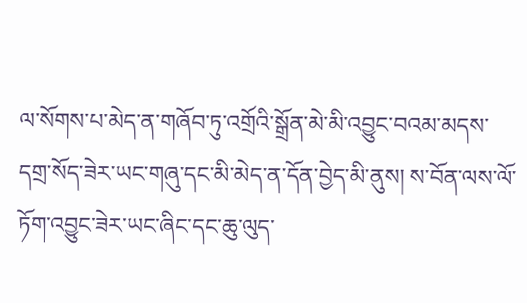ལ་སོགས་པ་མེད་ན་གཞོབ་ཏུ་འགྲོའི་སྒྲོན་མེ་མི་འབྱུང་བའམ་མདས་དགྲ་སོད་ཟེར་ཡང་གཞུ་དང་མི་མེད་ན་དོན་བྱེད་མི་ནུས། ས་བོན་ལས་ལོ་ཏོག་འབྱུང་ཟེར་ཡང་ཞིང་དང་ཆུ་ལུད་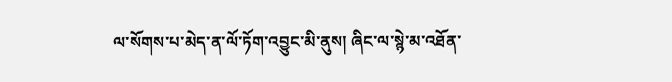ལ་སོགས་པ་མེད་ན་ལོ་ཏོག་འབྱུང་མི་ནུས། ཞིང་ལ་སྙེ་མ་འཐོན་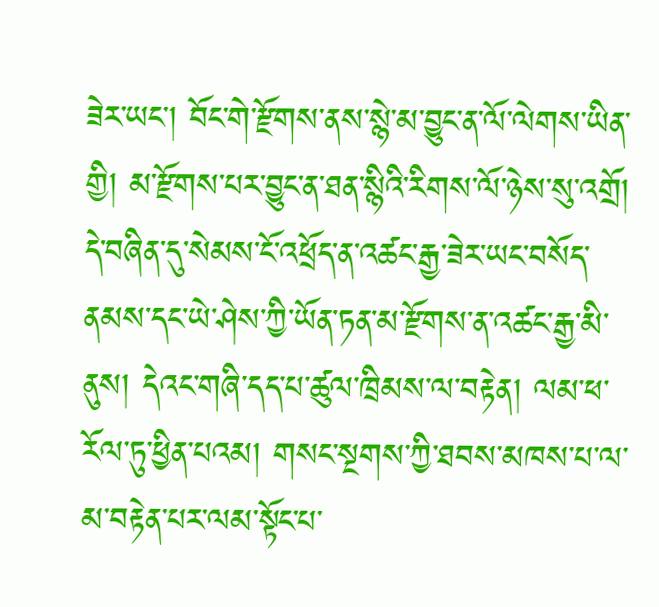ཟེར་ཡང་། བོང་གེ་རྫོགས་ནས་སྙེ་མ་བྱུང་ན་ལོ་ལེགས་ཡིན་གྱི། མ་རྫོགས་པར་བྱུང་ན་ཐན་སྙིའི་རིགས་ལོ་ཉེས་སུ་འགྲོ། དེ་བཞིན་དུ་སེམས་ངོ་འཕྲོད་ན་འཚང་རྒྱ་ཟེར་ཡང་བསོད་ནམས་དང་ཡེ་ཤེས་ཀྱི་ཡོན་ཏན་མ་རྫོགས་ན་འཚང་རྒྱ་མི་ནུས། དེའང་གཞི་དད་པ་ཚུལ་ཁྲིམས་ལ་བརྟེན། ལམ་ཕ་རོལ་ཏུ་ཕྱིན་པའམ། གསང་སྔགས་ཀྱི་ཐབས་མཁས་པ་ལ་མ་བརྟེན་པར་ལམ་སྟོང་པ་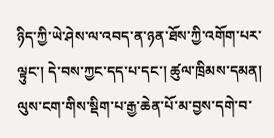ཉིད་ཀྱི་ཡེ་ཤེས་ལ་འབད་ན་ཉན་ཐོས་ཀྱི་འགོག་པར་ལྟུང་། དེ་བས་ཀྱང་དད་པ་དང་། ཚུལ་ཁྲིམས་དམན། ལུས་ངག་གིས་སྡིག་པ་རྒྱ་ཆེན་པོ་མ་བྱས་དགེ་བ་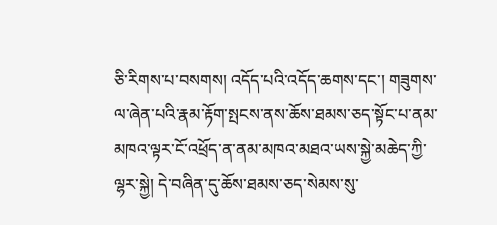ཅི་རིགས་པ་བསགས། འདོད་པའི་འདོད་ཆགས་དང་། གཟུགས་ལ་ཞེན་པའི་རྣམ་རྟོག་སྤངས་ནས་ཆོས་ཐམས་ཅད་སྟོང་པ་ནམ་མཁའ་ལྟར་ངོ་འཕྲོད་ན་ནམ་མཁའ་མཐའ་ཡས་སྐྱེ་མཆེད་ཀྱི་ལྷར་སྐྱེ། དེ་བཞིན་དུ་ཆོས་ཐམས་ཅད་སེམས་སུ་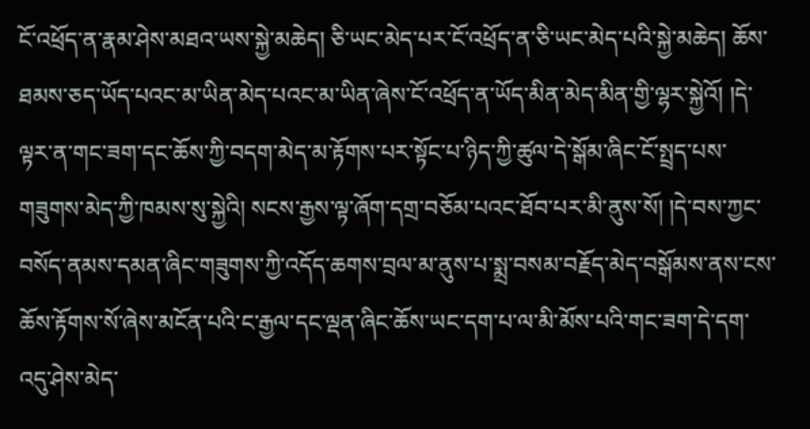ངོ་འཕྲོད་ན་རྣམ་ཤེས་མཐའ་ཡས་སྐྱེ་མཆེད། ཅི་ཡང་མེད་པར་ངོ་འཕྲོད་ན་ཅི་ཡང་མེད་པའི་སྐྱེ་མཆེད། ཆོས་ཐམས་ཅད་ཡོད་པའང་མ་ཡིན་མེད་པའང་མ་ཡིན་ཞེས་ངོ་འཕྲོད་ན་ཡོད་མིན་མེད་མིན་གྱི་ལྷར་སྐྱེའོ། །དེ་ལྟར་ན་གང་ཟག་དང་ཆོས་ཀྱི་བདག་མེད་མ་རྟོགས་པར་སྟོང་པ་ཉིད་ཀྱི་ཚུལ་དེ་སྒོམ་ཞིང་ངོ་སྤྲད་པས་གཟུགས་མེད་ཀྱི་ཁམས་སུ་སྐྱེའི། སངས་རྒྱས་ལྟ་ཞོག་དགྲ་བཅོམ་པའང་ཐོབ་པར་མི་ནུས་སོ། །དེ་བས་ཀྱང་བསོད་ནམས་དམན་ཞིང་གཟུགས་ཀྱི་འདོད་ཆགས་བྲལ་མ་ནུས་པ་སྨྲ་བསམ་བརྗོད་མེད་བསྒོམས་ནས་ངས་ཆོས་རྟོགས་སོ་ཞེས་མངོན་པའི་ང་རྒྱལ་དང་ལྡན་ཞིང་ཆོས་ཡང་དག་པ་ལ་མི་མོས་པའི་གང་ཟག་དེ་དག་འདུ་ཤེས་མེད་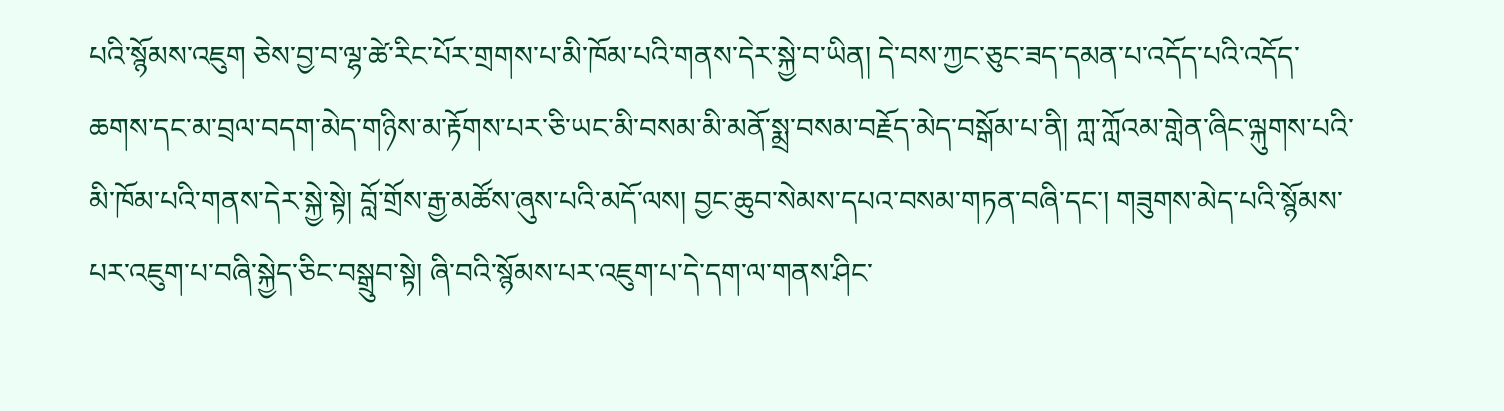པའི་སྙོམས་འཇུག ཅེས་བྱ་བ་ལྷ་ཚེ་རིང་པོར་གྲགས་པ་མི་ཁོམ་པའི་གནས་དེར་སྐྱེ་བ་ཡིན། དེ་བས་ཀྱང་ཅུང་ཟད་དམན་པ་འདོད་པའི་འདོད་ཆགས་དང་མ་བྲལ་བདག་མེད་གཉིས་མ་རྟོགས་པར་ཅི་ཡང་མི་བསམ་མི་མནོ་སྨྲ་བསམ་བརྗོད་མེད་བསྒོམ་པ་ནི། ཀླ་ཀློའམ་གླེན་ཞིང་ལྐུགས་པའི་མི་ཁོམ་པའི་གནས་དེར་སྐྱེ་སྟེ། བློ་གྲོས་རྒྱ་མཚོས་ཞུས་པའི་མདོ་ལས། བྱང་ཆུབ་སེམས་དཔའ་བསམ་གཏན་བཞི་དང་། གཟུགས་མེད་པའི་སྙོམས་པར་འཇུག་པ་བཞི་སྐྱེད་ཅིང་བསྒྲུབ་སྟེ། ཞི་བའི་སྙོམས་པར་འཇུག་པ་དེ་དག་ལ་གནས་ཤིང་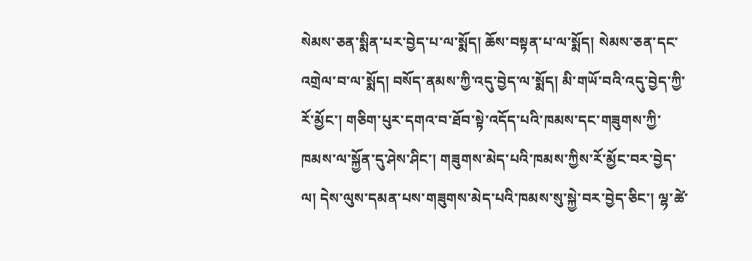སེམས་ཅན་སྨིན་པར་བྱེད་པ་ལ་སྨོད། ཆོས་བསྟན་པ་ལ་སྨོད། སེམས་ཅན་དང་འགྲེལ་བ་ལ་སྨོད། བསོད་ནམས་ཀྱི་འདུ་བྱེད་ལ་སྨོད། མི་གཡོ་བའི་འདུ་བྱེད་ཀྱི་རོ་མྱོང་། གཅིག་པུར་དགའ་བ་ཐོབ་སྟེ་འདོད་པའི་ཁམས་དང་གཟུགས་ཀྱི་ཁམས་ལ་སྐྱོན་དུ་ཤེས་ཤིང་། གཟུགས་མེད་པའི་ཁམས་ཀྱིས་རོ་མྱོང་བར་བྱེད་ལ། དེས་ལུས་དམན་པས་གཟུགས་མེད་པའི་ཁམས་སུ་སྐྱེ་བར་བྱེད་ཅིང་། ལྷ་ཚེ་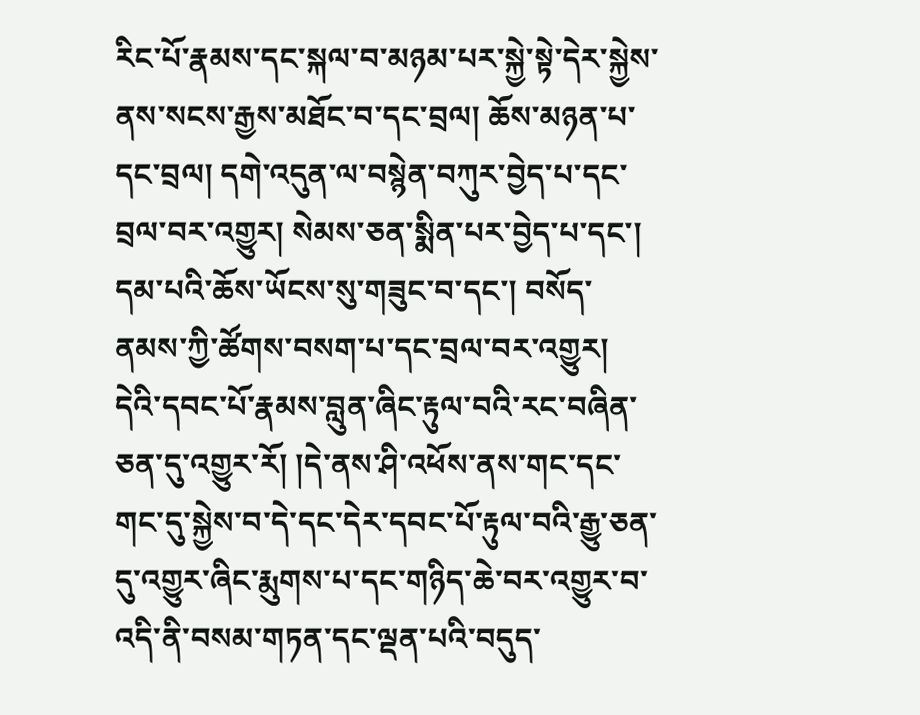རིང་པོ་རྣམས་དང་སྐལ་བ་མཉམ་པར་སྐྱེ་སྟེ་དེར་སྐྱེས་ནས་སངས་རྒྱས་མཐོང་བ་དང་བྲལ། ཆོས་མཉན་པ་དང་བྲལ། དགེ་འདུན་ལ་བསྙེན་བཀུར་བྱེད་པ་དང་བྲལ་བར་འགྱུར། སེམས་ཅན་སྨིན་པར་བྱེད་པ་དང་། དམ་པའི་ཆོས་ཡོངས་སུ་གཟུང་བ་དང་། བསོད་ནམས་ཀྱི་ཚོགས་བསག་པ་དང་བྲལ་བར་འགྱུར། དེའི་དབང་པོ་རྣམས་བླུན་ཞིང་རྟུལ་བའི་རང་བཞིན་ཅན་དུ་འགྱུར་རོ། །དེ་ནས་ཤི་འཕོས་ནས་གང་དང་གང་དུ་སྐྱེས་བ་དེ་དང་དེར་དབང་པོ་རྟུལ་བའི་རྒྱུ་ཅན་དུ་འགྱུར་ཞིང་རྨུགས་པ་དང་གཉིད་ཆེ་བར་འགྱུར་བ་འདི་ནི་བསམ་གཏན་དང་ལྡན་པའི་བདུད་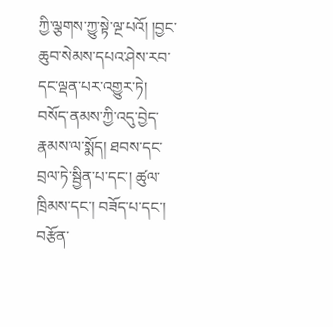ཀྱི་ལྕགས་ཀྱུ་སྟེ་ལྔ་པའོ། །བྱང་ཆུབ་སེམས་དཔའ་ཤེས་རབ་དང་ལྡན་པར་འགྱུར་ཏེ། བསོད་ནམས་ཀྱི་འདུ་བྱེད་རྣམས་ལ་སྨོད། ཐབས་དང་བྲལ་ཏེ་སྦྱིན་པ་དང་། ཚུལ་ཁྲིམས་དང་། བཟོད་པ་དང་། བརྩོན་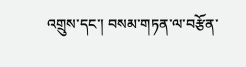འགྲུས་དང་། བསམ་གཏན་ལ་བརྩོན་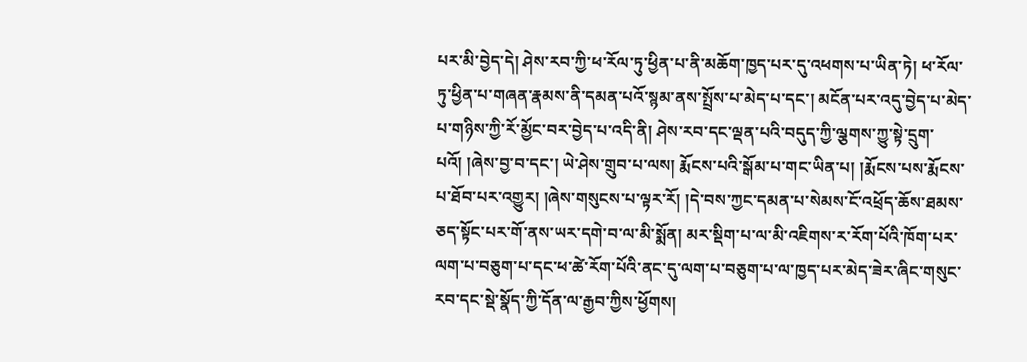པར་མི་བྱེད་དེ། ཤེས་རབ་ཀྱི་ཕ་རོལ་ཏུ་ཕྱིན་པ་ནི་མཆོག་ཁྱད་པར་དུ་འཕགས་པ་ཡིན་ཏེ། ཕ་རོལ་ཏུ་ཕྱིན་པ་གཞན་རྣམས་ནི་དམན་པའོ་སྙམ་ནས་སྤྲོས་པ་མེད་པ་དང་། མངོན་པར་འདུ་བྱེད་པ་མེད་པ་གཉིས་ཀྱི་རོ་མྱོང་བར་བྱེད་པ་འདི་ནི། ཤེས་རབ་དང་ལྡན་པའི་བདུད་ཀྱི་ལྕགས་ཀྱུ་སྟེ་དྲུག་པའོ། །ཞེས་བྱ་བ་དང་། ཡེ་ཤེས་གྲུབ་པ་ལས། རྨོངས་པའི་སྒོམ་པ་གང་ཡིན་པ། །རྨོངས་པས་རྨོངས་པ་ཐོབ་པར་འགྱུར། །ཞེས་གསུངས་པ་ལྟར་རོ། །དེ་བས་ཀྱང་དམན་པ་སེམས་ངོ་འཕྲོད་ཆོས་ཐམས་ཅད་སྟོང་པར་གོ་ནས་ཡར་དགེ་བ་ལ་མི་སྨོན། མར་སྡིག་པ་ལ་མི་འཇིགས་ར་རོག་པོའི་ཁོག་པར་ལག་པ་བཅུག་པ་དང་ཕ་ཚེ་རོག་པོའི་ནང་དུ་ལག་པ་བཅུག་པ་ལ་ཁྱད་པར་མེད་ཟེར་ཞིང་གསུང་རབ་དང་སྡེ་སྣོད་ཀྱི་དོན་ལ་རྒྱབ་ཀྱིས་ཕྱོགས།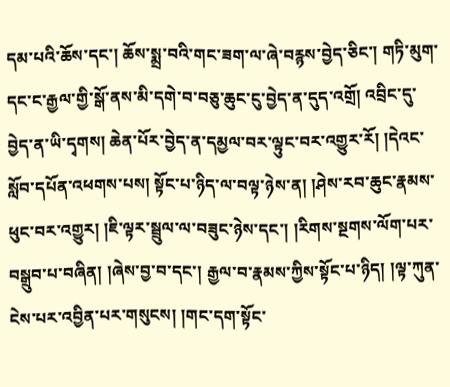དམ་པའི་ཆོས་དང་། ཆོས་སྨྲ་བའི་གང་ཟག་ལ་ཞེ་བརྙས་བྱེད་ཅིང་། གཏི་མུག་དང་ང་རྒྱལ་གྱི་སྒོ་ནས་མི་དགེ་བ་བཅུ་ཆུང་ངུ་བྱེད་ན་དུད་འགྲོ། འབྲིང་དུ་བྱེད་ན་ཡི་དྭགས། ཆེན་པོར་བྱེད་ན་དམྱལ་བར་ལྟུང་བར་འགྱུར་རོ། །དེའང་སློབ་དཔོན་འཕགས་པས། སྟོང་པ་ཉིད་ལ་བལྟ་ཉེས་ན། །ཤེས་རབ་ཆུང་རྣམས་ཕུང་བར་འགྱུར། །ཇི་ལྟར་སྦྲུལ་ལ་བཟུང་ཉེས་དང་། །རིགས་སྔགས་ལོག་པར་བསྒྲུབ་པ་བཞིན། །ཞེས་བྱ་བ་དང་། རྒྱལ་བ་རྣམས་ཀྱིས་སྟོང་པ་ཉིད། །ལྟ་ཀུན་ངེས་པར་འབྱིན་པར་གསུངས། །གང་དག་སྟོང་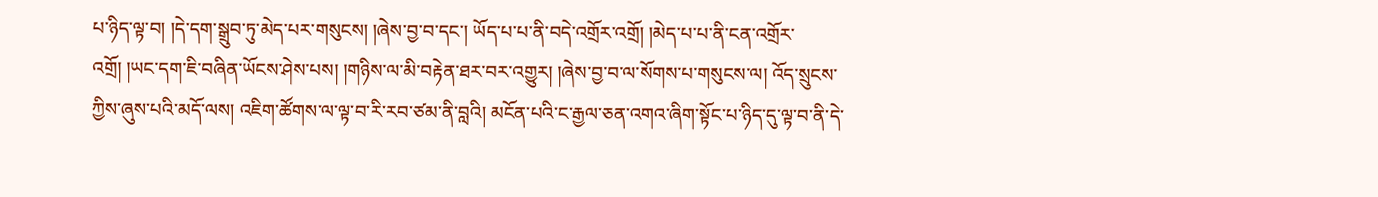པ་ཉིད་ལྟ་བ། །དེ་དག་སྒྲུབ་ཏུ་མེད་པར་གསུངས། །ཞེས་བྱ་བ་དང་། ཡོད་པ་པ་ནི་བདེ་འགྲོར་འགྲོ། །མེད་པ་པ་ནི་ངན་འགྲོར་འགྲོ། །ཡང་དག་ཇི་བཞིན་ཡོངས་ཤེས་པས། །གཉིས་ལ་མི་བརྟེན་ཐར་བར་འགྱུར། །ཞེས་བྱ་བ་ལ་སོགས་པ་གསུངས་ལ། འོད་སྲུངས་ཀྱིས་ཞུས་པའི་མདོ་ལས། འཇིག་ཚོགས་ལ་ལྟ་བ་རི་རབ་ཙམ་ནི་བླའི། མངོན་པའི་ང་རྒྱལ་ཅན་འགའ་ཞིག་སྟོང་པ་ཉིད་དུ་ལྟ་བ་ནི་དེ་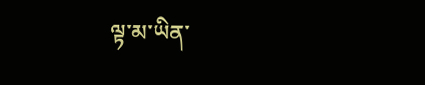ལྟ་མ་ཡིན་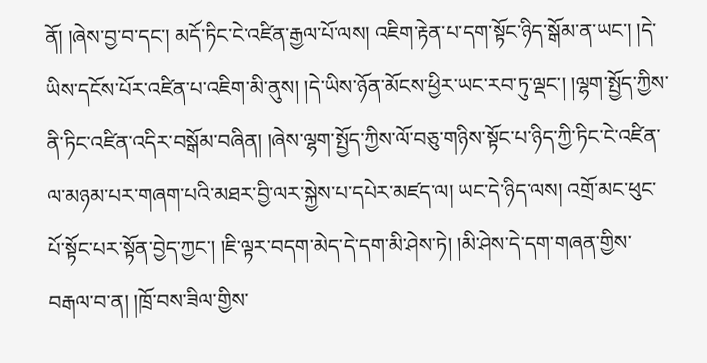ནོ། །ཞེས་བྱ་བ་དང་། མདོ་ཏིང་ངེ་འཛིན་རྒྱལ་པོ་ལས། འཇིག་རྟེན་པ་དག་སྟོང་ཉིད་སྒོམ་ན་ཡང་། །དེ་ཡིས་དངོས་པོར་འཛིན་པ་འཇིག་མི་ནུས། །དེ་ཡིས་ཉོན་མོངས་ཕྱིར་ཡང་རབ་ཏུ་ལྡང་། །ལྷག་སྤྱོད་ཀྱིས་ནི་ཏིང་འཛིན་འདིར་བསྒོམ་བཞིན། །ཞེས་ལྷག་སྤྱོད་ཀྱིས་ལོ་བཅུ་གཉིས་སྟོང་པ་ཉིད་ཀྱི་ཏིང་ངེ་འཛིན་ལ་མཉམ་པར་གཞག་པའི་མཐར་བྱི་ལར་སྐྱེས་པ་དཔེར་མཛད་ལ། ཡང་དེ་ཉིད་ལས། འགྲོ་མང་ཕུང་པོ་སྟོང་པར་སྟོན་བྱེད་ཀྱང་། །ཇི་ལྟར་བདག་མེད་དེ་དག་མི་ཤེས་ཏེ། །མི་ཤེས་དེ་དག་གཞན་གྱིས་བརྒལ་བ་ན། །ཁྲོ་བས་ཟིལ་གྱིས་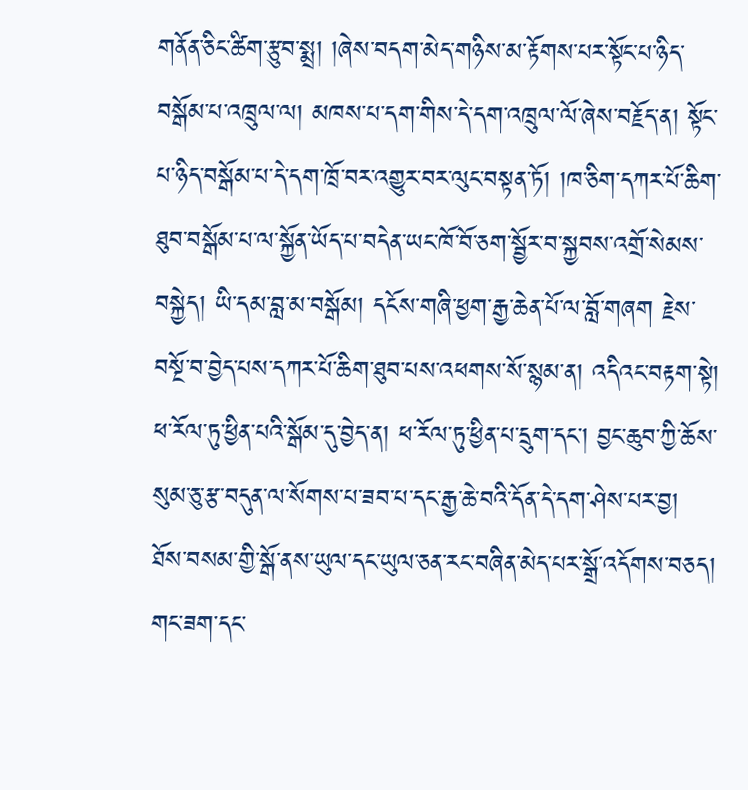གནོན་ཅིང་ཚིག་རྩུབ་སྨྲ། །ཞེས་བདག་མེད་གཉིས་མ་རྟོགས་པར་སྟོང་པ་ཉིད་བསྒོམ་པ་འཁྲུལ་ལ། མཁས་པ་དག་གིས་དེ་དག་འཁྲུལ་ལོ་ཞེས་བརྗོད་ན། སྟོང་པ་ཉིད་བསྒོམ་པ་དེ་དག་ཁྲོ་བར་འགྱུར་བར་ལུང་བསྟན་ཏོ། །ཁ་ཅིག་དཀར་པོ་ཆིག་ཐུབ་བསྒོམ་པ་ལ་སྐྱོན་ཡོད་པ་བདེན་ཡང་ཁོ་བོ་ཅག་སྦྱོར་བ་སྐྱབས་འགྲོ་སེམས་བསྐྱེད། ཡི་དམ་བླ་མ་བསྒོམ། དངོས་གཞི་ཕྱག་རྒྱ་ཆེན་པོ་ལ་བློ་གཞག རྗེས་བསྔོ་བ་བྱེད་པས་དཀར་པོ་ཆིག་ཐུབ་པས་འཕགས་སོ་སྙམ་ན། འདིའང་བརྟག་སྟེ། ཕ་རོལ་ཏུ་ཕྱིན་པའི་སྒོམ་དུ་བྱེད་ན། ཕ་རོལ་ཏུ་ཕྱིན་པ་དྲུག་དང་། བྱང་ཆུབ་ཀྱི་ཆོས་སུམ་ཅུ་རྩ་བདུན་ལ་སོགས་པ་ཟབ་པ་དང་རྒྱ་ཆེ་བའི་དོན་དེ་དག་ཤེས་པར་བྱ། ཐོས་བསམ་གྱི་སྒོ་ནས་ཡུལ་དང་ཡུལ་ཅན་རང་བཞིན་མེད་པར་སྒྲོ་འདོགས་བཅད། གང་ཟག་དང་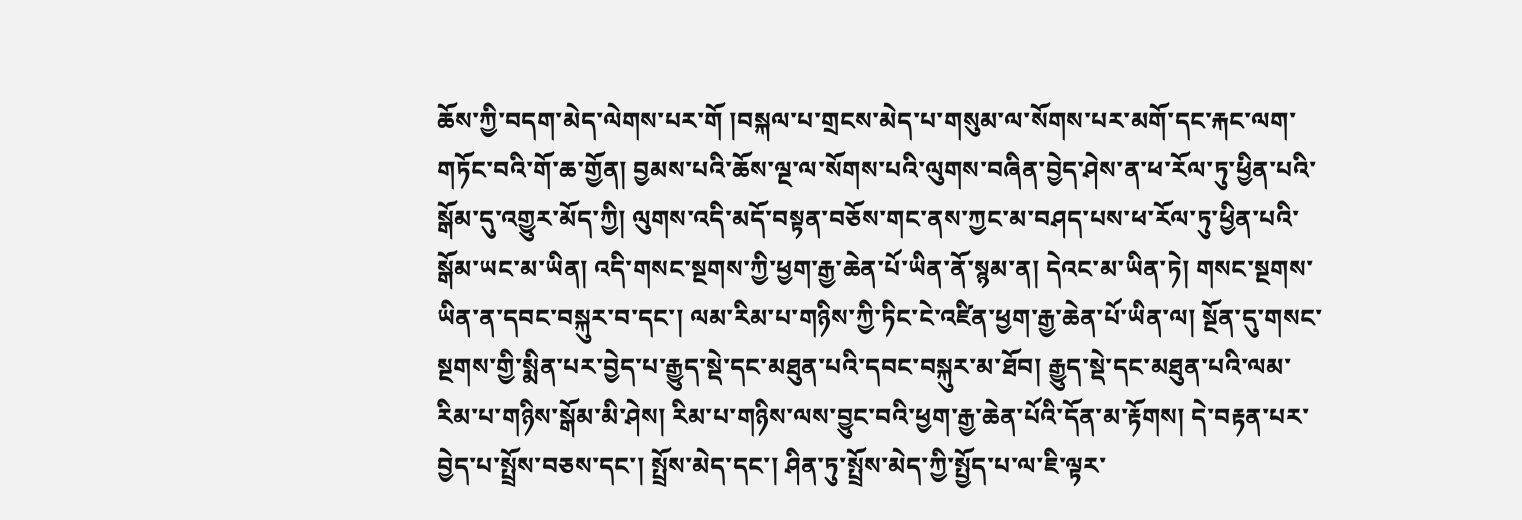ཆོས་ཀྱི་བདག་མེད་ལེགས་པར་གོ །བསྐལ་པ་གྲངས་མེད་པ་གསུམ་ལ་སོགས་པར་མགོ་དང་རྐང་ལག་གཏོང་བའི་གོ་ཆ་གྱོན། བྱམས་པའི་ཆོས་ལྔ་ལ་སོགས་པའི་ལུགས་བཞིན་བྱེད་ཤེས་ན་ཕ་རོལ་ཏུ་ཕྱིན་པའི་སྒོམ་དུ་འགྱུར་མོད་ཀྱི། ལུགས་འདི་མདོ་བསྟན་བཅོས་གང་ནས་ཀྱང་མ་བཤད་པས་ཕ་རོལ་ཏུ་ཕྱིན་པའི་སྒོམ་ཡང་མ་ཡིན། འདི་གསང་སྔགས་ཀྱི་ཕྱག་རྒྱ་ཆེན་པོ་ཡིན་ནོ་སྙམ་ན། དེའང་མ་ཡིན་ཏེ། གསང་སྔགས་ཡིན་ན་དབང་བསྐུར་བ་དང་། ལམ་རིམ་པ་གཉིས་ཀྱི་ཏིང་ངེ་འཛིན་ཕྱག་རྒྱ་ཆེན་པོ་ཡིན་ལ། སྔོན་དུ་གསང་སྔགས་གྱི་སྨིན་པར་བྱེད་པ་རྒྱུད་སྡེ་དང་མཐུན་པའི་དབང་བསྐུར་མ་ཐོབ། རྒྱུད་སྡེ་དང་མཐུན་པའི་ལམ་རིམ་པ་གཉིས་སྒོམ་མི་ཤེས། རིམ་པ་གཉིས་ལས་བྱུང་བའི་ཕྱག་རྒྱ་ཆེན་པོའི་དོན་མ་རྟོགས། དེ་བརྟན་པར་བྱེད་པ་སྤྲོས་བཅས་དང་། སྤྲོས་མེད་དང་། ཤིན་ཏུ་སྤྲོས་མེད་ཀྱི་སྤྱོད་པ་ལ་ཇི་ལྟར་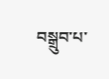བསྒྲུབ་པ་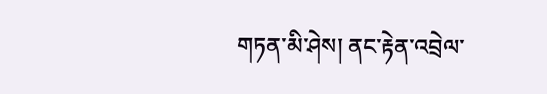གཏན་མི་ཤེས། ནང་རྟེན་འབྲེལ་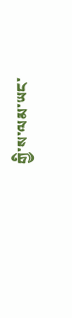གྱི་ས་ལམ་ཡང་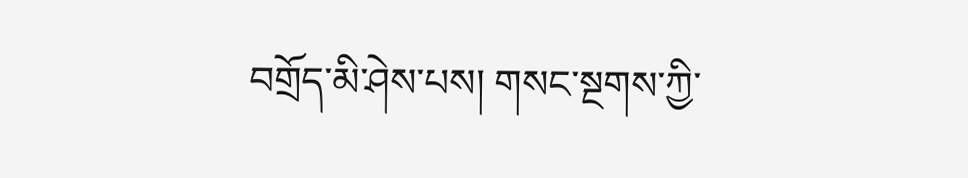བགྲོད་མི་ཤེས་པས། གསང་སྔགས་ཀྱི་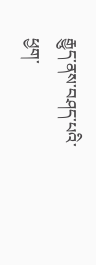རྒྱུད་ནས་བཤད་པའི་ཕྱག་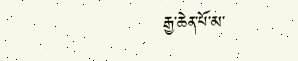རྒྱ་ཆེན་པོ་མ་